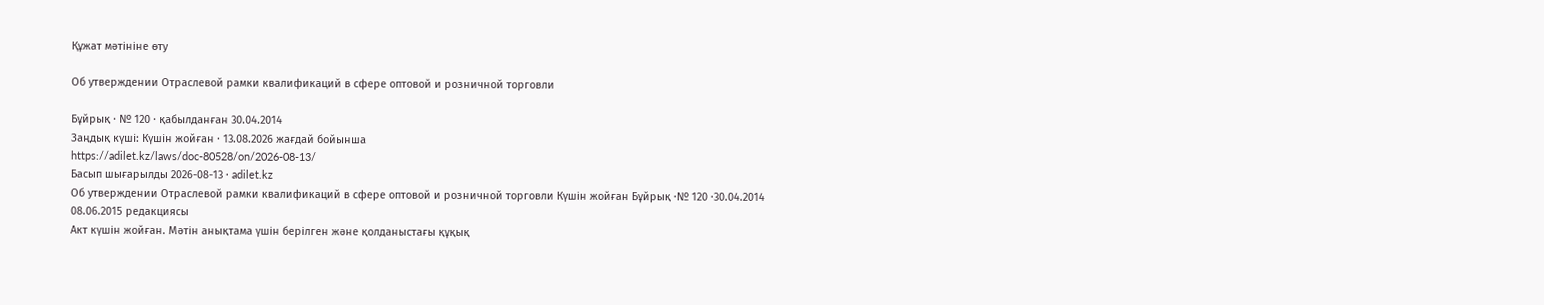Құжат мәтініне өту

Об утверждении Отраслевой рамки квалификаций в сфере оптовой и розничной торговли

Бұйрық · № 120 · қабылданған 30.04.2014
Заңдық күші: Күшін жойған · 13.08.2026 жағдай бойынша
https://adilet.kz/laws/doc-80528/on/2026-08-13/
Басып шығарылды 2026-08-13 · adilet.kz
Об утверждении Отраслевой рамки квалификаций в сфере оптовой и розничной торговли Күшін жойған Бұйрық ·№ 120 ·30.04.2014
08.06.2015 редакциясы
Акт күшін жойған. Мәтін анықтама үшін берілген және қолданыстағы құқық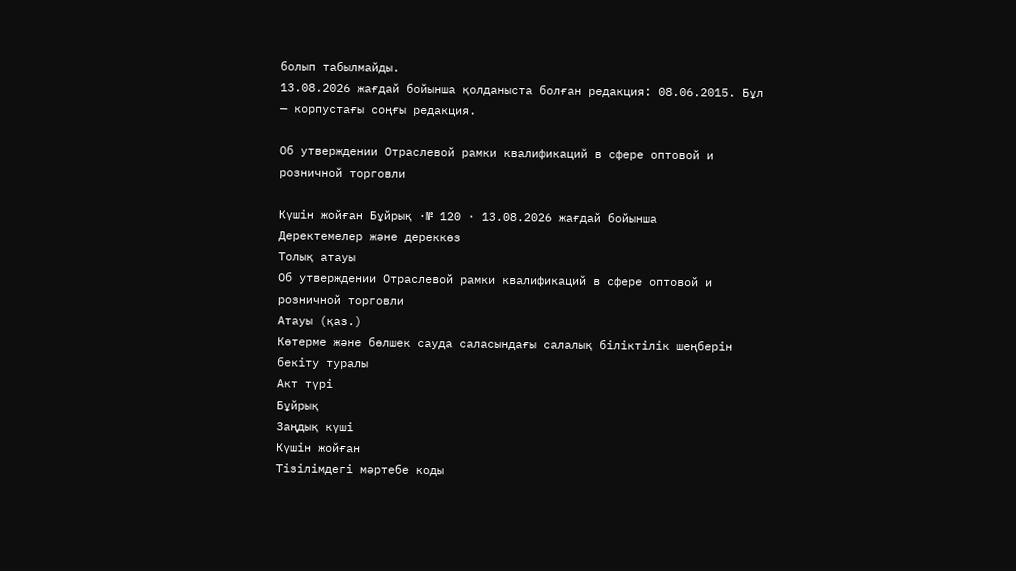болып табылмайды.
13.08.2026 жағдай бойынша қолданыста болған редакция: 08.06.2015. Бұл — корпустағы соңғы редакция.

Об утверждении Отраслевой рамки квалификаций в сфере оптовой и розничной торговли

Күшін жойған Бұйрық ·№ 120 · 13.08.2026 жағдай бойынша
Деректемелер және дереккөз
Толық атауы
Об утверждении Отраслевой рамки квалификаций в сфере оптовой и розничной торговли
Атауы (қаз.)
Көтерме және бөлшек сауда саласындағы салалық біліктілік шеңберін бекіту туралы
Акт түрі
Бұйрық
Заңдық күші
Күшін жойған
Тізілімдегі мәртебе коды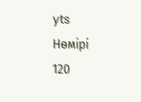yts
Нөмірі
120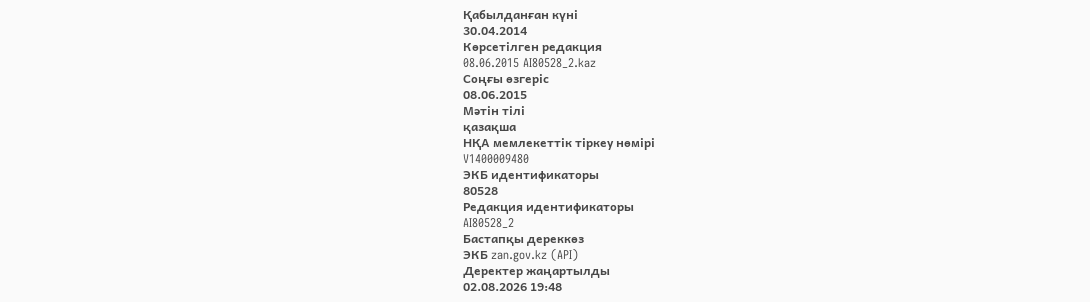Қабылданған күні
30.04.2014
Көрсетілген редакция
08.06.2015 AI80528_2.kaz
Соңғы өзгеріс
08.06.2015
Мәтін тілі
қазақша
НҚА мемлекеттік тіркеу нөмірі
V1400009480
ЭКБ идентификаторы
80528
Редакция идентификаторы
AI80528_2
Бастапқы дереккөз
ЭКБ zan.gov.kz (API)
Деректер жаңартылды
02.08.2026 19:48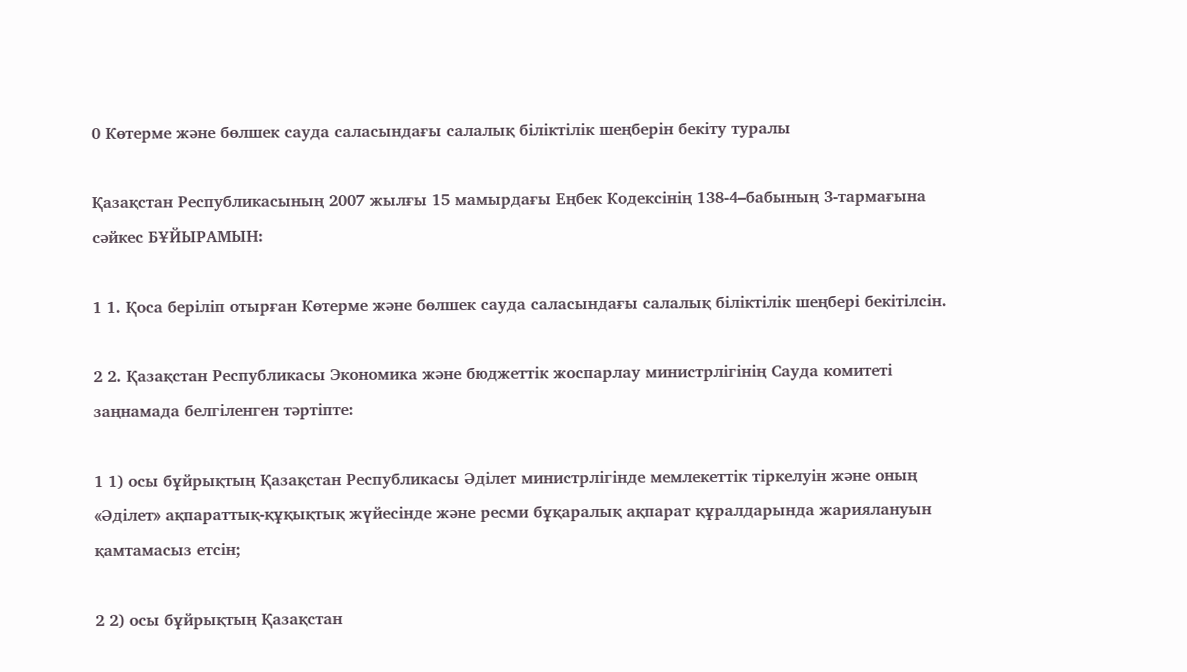0 Көтерме және бөлшек сауда саласындағы салалық біліктілік шеңберін бекіту туралы

Қазақстан Республикасының 2007 жылғы 15 мамырдағы Еңбек Кодексінің 138-4–бабының 3-тармағына сәйкес БҰЙЫРАМЫН:

1 1. Қоса беріліп отырған Көтерме және бөлшек сауда саласындағы салалық біліктілік шеңбері бекітілсін.

2 2. Қазақстан Республикасы Экономика және бюджеттік жоспарлау министрлігінің Сауда комитеті заңнамада белгіленген тәртіпте:

1 1) осы бұйрықтың Қазақстан Республикасы Әділет министрлігінде мемлекеттік тіркелуін және оның «Әділет» ақпараттық-құқықтық жүйесінде және ресми бұқаралық ақпарат құралдарында жариялануын қамтамасыз етсін;

2 2) осы бұйрықтың Қазақстан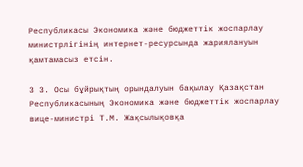Республикасы Экономика және бюджеттік жоспарлау министрлігінің интернет-ресурсында жариялануын қамтамасыз етсін.

3 3. Осы бұйрықтың орындалуын бақылау Қазақстан Республикасының Экономика және бюджеттік жоспарлау вице-министрі Т.М. Жақсылықовқа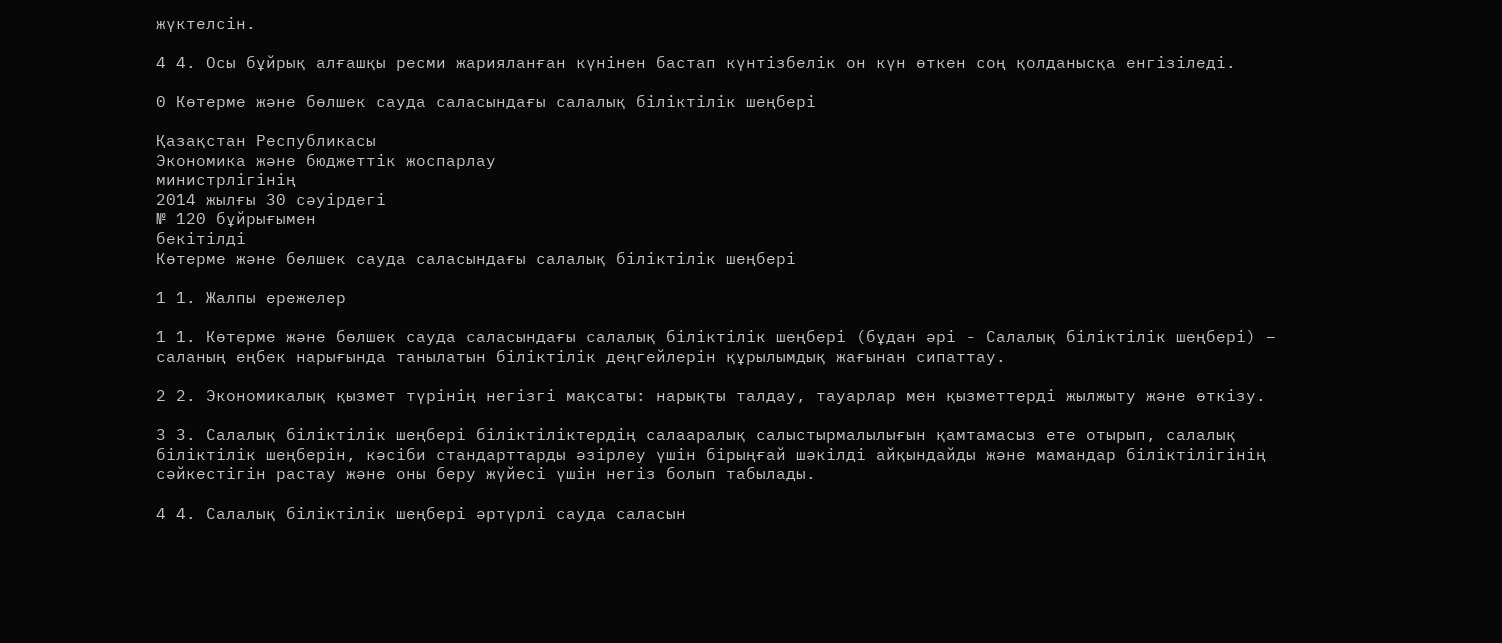жүктелсін.

4 4. Осы бұйрық алғашқы ресми жарияланған күнінен бастап күнтізбелік он күн өткен соң қолданысқа енгізіледі.

0 Көтерме және бөлшек сауда саласындағы салалық біліктілік шеңбері

Қазақстан Республикасы
Экономика және бюджеттік жоспарлау
министрлігінің
2014 жылғы 30 сәуірдегі
№ 120 бұйрығымен
бекітілді
Көтерме және бөлшек сауда саласындағы салалық біліктілік шеңбері

1 1. Жалпы ережелер

1 1. Көтерме және бөлшек сауда саласындағы салалық біліктілік шеңбері (бұдан әрі - Салалық біліктілік шеңбері) – саланың еңбек нарығында танылатын біліктілік деңгейлерін құрылымдық жағынан сипаттау.

2 2. Экономикалық қызмет түрінің негізгі мақсаты: нарықты талдау, тауарлар мен қызметтерді жылжыту және өткізу.

3 3. Салалық біліктілік шеңбері біліктіліктердің салааралық салыстырмалылығын қамтамасыз ете отырып, салалық біліктілік шеңберін, кәсіби стандарттарды әзірлеу үшін бірыңғай шәкілді айқындайды және мамандар біліктілігінің сәйкестігін растау және оны беру жүйесі үшін негіз болып табылады.

4 4. Салалық біліктілік шеңбері әртүрлі сауда саласын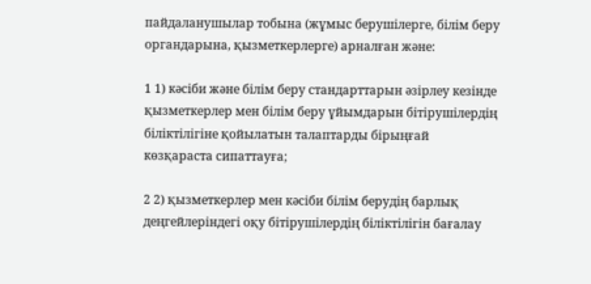пайдаланушылар тобына (жұмыс берушілерге, білім беру органдарына, қызметкерлерге) арналған және:

1 1) кәсіби және білім беру стандарттарын әзірлеу кезінде қызметкерлер мен білім беру ұйымдарын бітірушілердің біліктілігіне қойылатын талаптарды бірыңғай көзқараста сипаттауға;

2 2) қызметкерлер мен кәсіби білім берудің барлық деңгейлеріндегі оқу бітірушілердің біліктілігін бағалау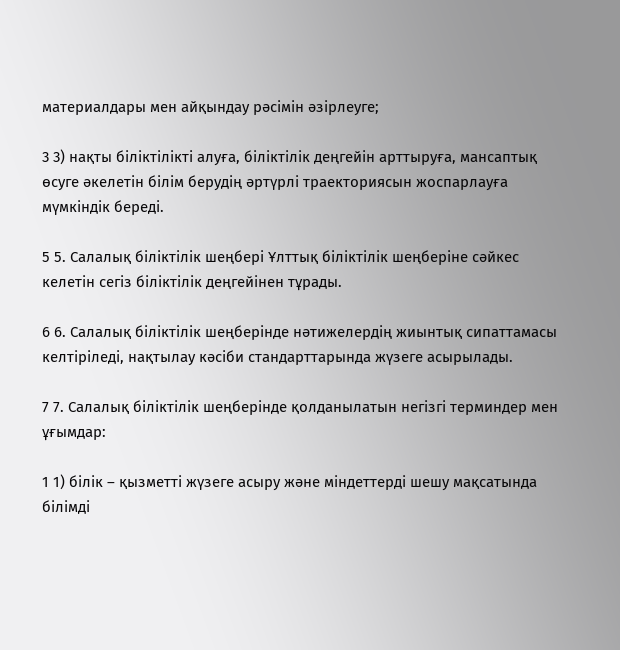материалдары мен айқындау рәсімін әзірлеуге;

3 3) нақты біліктілікті алуға, біліктілік деңгейін арттыруға, мансаптық өсуге әкелетін білім берудің әртүрлі траекториясын жоспарлауға мүмкіндік береді.

5 5. Салалық біліктілік шеңбері Ұлттық біліктілік шеңберіне сәйкес келетін сегіз біліктілік деңгейінен тұрады.

6 6. Салалық біліктілік шеңберінде нәтижелердің жиынтық сипаттамасы келтіріледі, нақтылау кәсіби стандарттарында жүзеге асырылады.

7 7. Салалық біліктілік шеңберінде қолданылатын негізгі терминдер мен ұғымдар:

1 1) білік – қызметті жүзеге асыру және міндеттерді шешу мақсатында білімді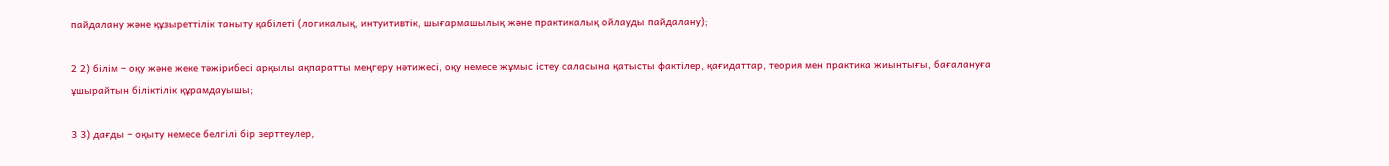пайдалану және құзыреттілік таныту қабілеті (логикалық, интуитивтік, шығармашылық және практикалық ойлауды пайдалану);

2 2) білім – оқу және жеке тәжірибесі арқылы ақпаратты меңгеру нәтижесі, оқу немесе жұмыс істеу саласына қатысты фактілер, қағидаттар, теория мен практика жиынтығы, бағалануға ұшырайтын біліктілік құрамдауышы;

3 3) дағды – оқыту немесе белгілі бір зерттеулер,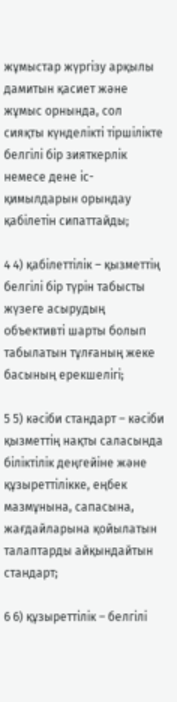жұмыстар жүргізу арқылы дамитын қасиет және жұмыс орнында, сол сияқты күнделікті тіршілікте белгілі бір зияткерлік немесе дене іс-қимылдарын орындау қабілетін сипаттайды;

4 4) қабілеттілік – қызметтің белгілі бір түрін табысты жүзеге асырудың объективті шарты болып табылатын тұлғаның жеке басының ерекшелігі;

5 5) кәсіби стандарт – кәсіби қызметтің нақты саласында біліктілік деңгейіне және құзыреттілікке, еңбек мазмұнына, сапасына, жағдайларына қойылатын талаптарды айқындайтын стандарт;

6 6) құзыреттілік – белгілі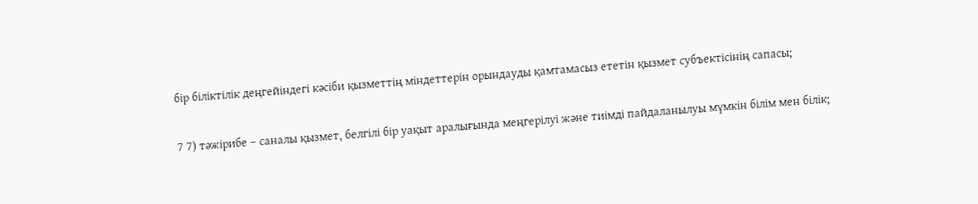бір біліктілік деңгейіндегі кәсіби қызметтің міндеттерін орындауды қамтамасыз ететін қызмет субъектісінің сапасы;

7 7) тәжірибе – саналы қызмет, белгілі бір уақыт аралығында меңгерілуі және тиімді пайдаланылуы мүмкін білім мен білік;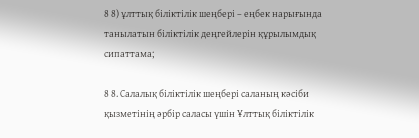8 8) ұлттық біліктілік шеңбері – еңбек нарығында танылатын біліктілік деңгейлерін құрылымдық сипаттама;

8 8. Салалық біліктілік шеңбері саланың кәсіби қызметінің әрбір саласы үшін Ұлттық біліктілік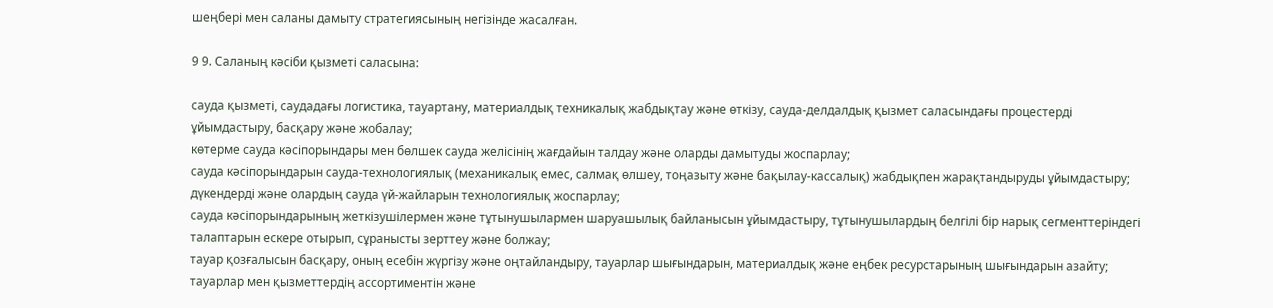шеңбері мен саланы дамыту стратегиясының негізінде жасалған.

9 9. Саланың кәсіби қызметі саласына:

сауда қызметі, саудадағы логистика, тауартану, материалдық техникалық жабдықтау және өткізу, сауда-делдалдық қызмет саласындағы процестерді ұйымдастыру, басқару және жобалау;
көтерме сауда кәсіпорындары мен бөлшек сауда желісінің жағдайын талдау және оларды дамытуды жоспарлау;
сауда кәсіпорындарын сауда-технологиялық (механикалық емес, салмақ өлшеу, тоңазыту және бақылау-кассалық) жабдықпен жарақтандыруды ұйымдастыру;
дүкендерді және олардың сауда үй-жайларын технологиялық жоспарлау;
сауда кәсіпорындарының жеткізушілермен және тұтынушылармен шаруашылық байланысын ұйымдастыру, тұтынушылардың белгілі бір нарық сегменттеріндегі талаптарын ескере отырып, сұранысты зерттеу және болжау;
тауар қозғалысын басқару, оның есебін жүргізу және оңтайландыру, тауарлар шығындарын, материалдық және еңбек ресурстарының шығындарын азайту;
тауарлар мен қызметтердің ассортиментін және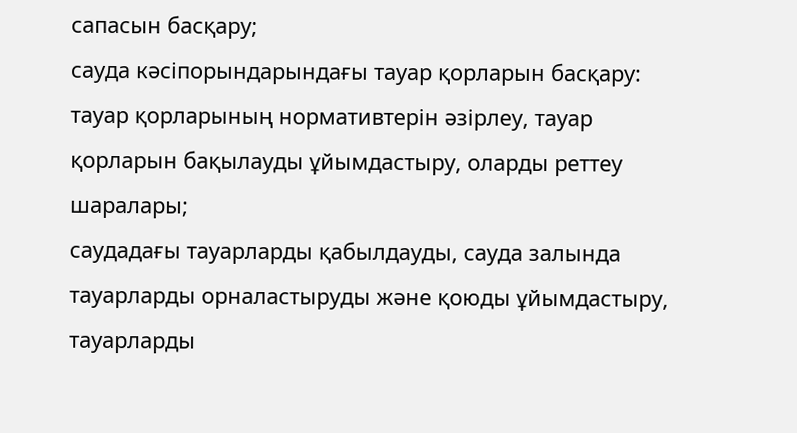сапасын басқару;
сауда кәсіпорындарындағы тауар қорларын басқару: тауар қорларының нормативтерін әзірлеу, тауар қорларын бақылауды ұйымдастыру, оларды реттеу шаралары;
саудадағы тауарларды қабылдауды, сауда залында тауарларды орналастыруды және қоюды ұйымдастыру, тауарларды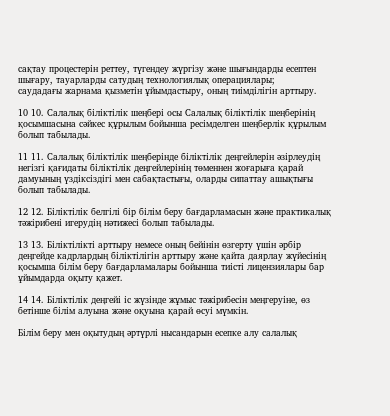сақтау процестерін реттеу, түгендеу жүргізу және шығындарды есептен шығару, тауарларды сатудың технологиялық операциялары;
саудадағы жарнама қызметін ұйымдастыру, оның тиімділігін арттыру.

10 10. Салалық біліктілік шеңбері осы Салалық біліктілік шеңберінің қосымшасына сәйкес құрылым бойынша ресімделген шеңберлік құрылым болып табылады.

11 11. Салалық біліктілік шеңберінде біліктілік деңгейлерін әзірлеудің негізгі қағидаты біліктілік деңгейлерінің төменнен жоғарыға қарай дамуының үздіксіздігі мен сабақтастығы, оларды сипаттау ашықтығы болып табылады.

12 12. Бiлiктiлiк белгiлi бiр бiлiм беру бағдарламасын және практикалық тәжiрибені игерудің нәтижесi болып табылады.

13 13. Бiлiктiлiктi арттыру немесе оның бейiнiн өзгерту үшiн әрбiр деңгейде кадрлардың бiлiктiлiгiн арттыру және қайта даярлау жүйесiнiң қосымша бiлiм беру бағдарламалары бойынша тиiстi лицензиялары бар ұйымдарда оқыту қажет.

14 14. Бiлiктiлiк деңгейi іс жүзінде жұмыс тәжiрибесiн меңгеруiне, өз бетiнше бiлiм алуына және оқуына қарай өсуi мүмкiн.

Бiлiм беру мен оқытудың әртүрлi нысандарын есепке алу салалық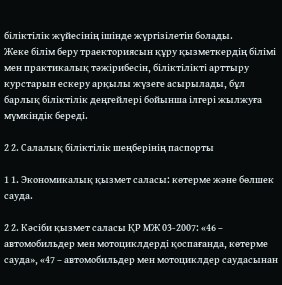бiлiктiлiк жүйесінің iшiнде жүргiзiлетiн болады.
Жеке бiлiм беру траекториясын құру қызметкердiң білімі мен практикалық тәжiрибесiн, бiлiктiлiктi арттыру курстарын ескеру арқылы жүзеге асырылады, бұл барлық бiлiктiлiк деңгейлерi бойынша ілгері жылжуға мүмкiндiк бередi.

2 2. Салалық біліктілік шеңберінің паспорты

1 1. Экономикалық қызмет саласы: көтерме және бөлшек сауда.

2 2. Кәсіби қызмет саласы ҚР МЖ 03-2007: «46 – автомобильдер мен мотоциклдерді қоспағанда, көтерме сауда», «47 – автомобильдер мен мотоциклдер саудасынан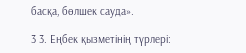басқа, бөлшек сауда».

3 3. Еңбек қызметінің түрлері: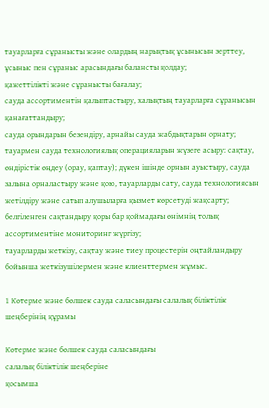тауарларға сұранысты және олардың нарықтық ұсынысын зерттеу, ұсыныс пен сұраныс арасындағы балансты қолдау;
қажеттілікті және сұранысты бағалау;
сауда ассортиментін қалыптастыру, халықтың тауарларға сұранысын қанағаттандыру;
сауда орындарын безендіру, арнайы сауда жабдықтарын орнату;
тауармен сауда технологиялық операцияларын жүзеге асыру: сақтау, өндірістік өңдеу (орау, қаптау); дүкен ішінде орнын ауыстыру, сауда залына орналастыру және қою, тауарларды сату, сауда технологиясын жетілдіру және сатып алушыларға қызмет көрсетуді жақсарту;
белгіленген сақтандыру қоры бар қоймадағы өнімнің толық ассортиментіне мониторинг жүргізу;
тауарларды жеткізу, сақтау және тиеу процестерін оңтайландыру бойынша жеткізушілермен және клиенттермен жұмыс.

1 Көтерме және бөлшек сауда саласындағы салалық біліктілік шеңберінің құрамы

Көтерме және бөлшек сауда саласындағы
салалық біліктілік шеңберіне
қосымша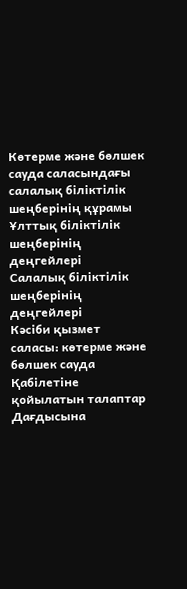Көтерме және бөлшек сауда саласындағы салалық біліктілік шеңберінің құрамы
Ұлттық біліктілік шеңберінің деңгейлері
Салалық біліктілік шеңберінің деңгейлері
Кәсіби қызмет саласы: көтерме және бөлшек сауда
Қабілетіне қойылатын талаптар
Дағдысына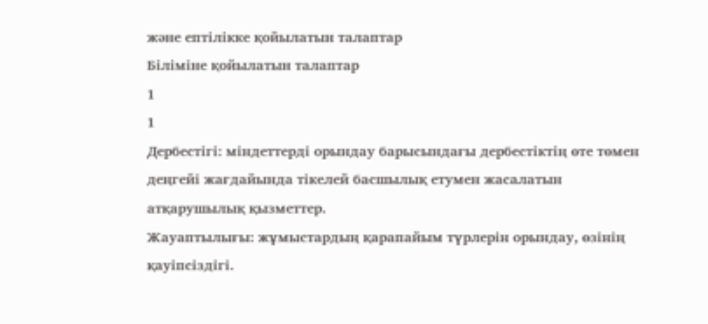және ептілікке қойылатын талаптар
Біліміне қойылатын талаптар
1
1
Дербестігі: міндеттерді орындау барысындағы дербестіктің өте төмен деңгейі жағдайында тікелей басшылық етумен жасалатын атқарушылық қызметтер.
Жауаптылығы: жұмыстардың қарапайым түрлерін орындау, өзінің қауіпсіздігі.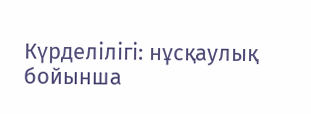Күрделілігі: нұсқаулық бойынша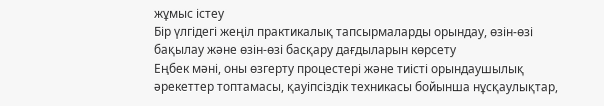жұмыс істеу
Бір үлгідегі жеңіл практикалық тапсырмаларды орындау, өзін-өзі бақылау және өзін-өзі басқару дағдыларын көрсету
Еңбек мәні, оны өзгерту процестері және тиісті орындаушылық әрекеттер топтамасы, қауіпсіздік техникасы бойынша нұсқаулықтар,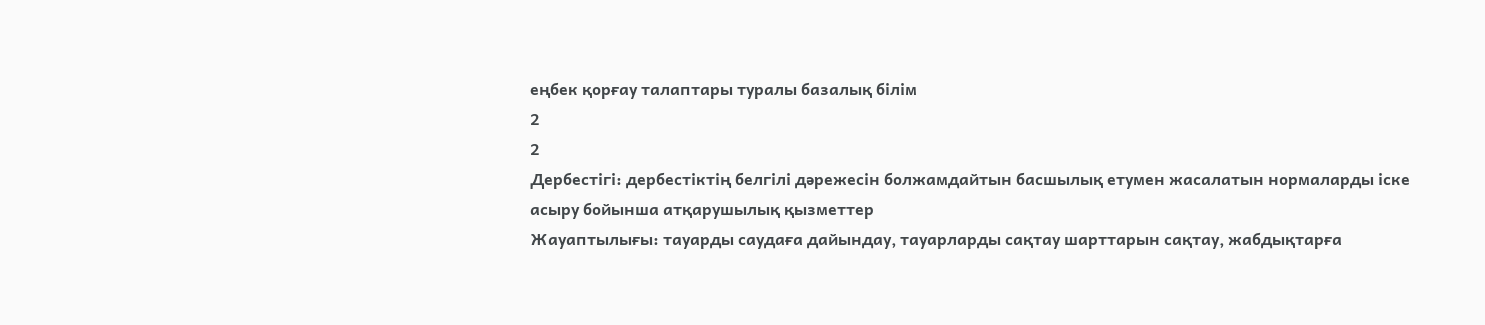еңбек қорғау талаптары туралы базалық білім
2
2
Дербестігі: дербестіктің белгілі дәрежесін болжамдайтын басшылық етумен жасалатын нормаларды іске асыру бойынша атқарушылық қызметтер
Жауаптылығы: тауарды саудаға дайындау, тауарларды сақтау шарттарын сақтау, жабдықтарға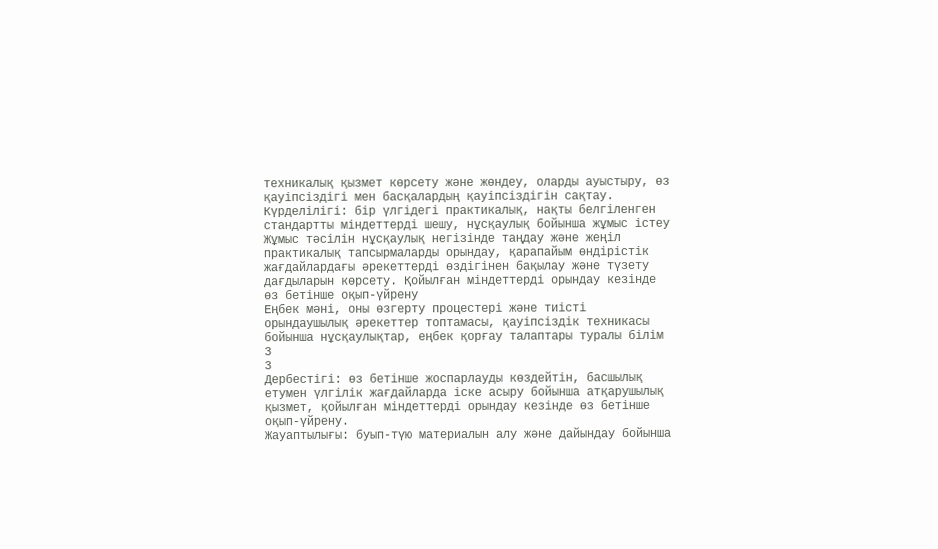техникалық қызмет көрсету және жөндеу, оларды ауыстыру, өз қауіпсіздігі мен басқалардың қауіпсіздігін сақтау.
Күрделілігі: бір үлгідегі практикалық, нақты белгіленген стандартты міндеттерді шешу, нұсқаулық бойынша жұмыс істеу
Жұмыс тәсілін нұсқаулық негізінде таңдау және жеңіл практикалық тапсырмаларды орындау, қарапайым өндірістік жағдайлардағы әрекеттерді өздігінен бақылау және түзету дағдыларын көрсету. Қойылған міндеттерді орындау кезінде өз бетінше оқып-үйрену
Еңбек мәні, оны өзгерту процестері және тиісті орындаушылық әрекеттер топтамасы, қауіпсіздік техникасы бойынша нұсқаулықтар, еңбек қорғау талаптары туралы білім
3
3
Дербестігі: өз бетінше жоспарлауды көздейтін, басшылық етумен үлгілік жағдайларда іске асыру бойынша атқарушылық қызмет, қойылған міндеттерді орындау кезінде өз бетінше оқып-үйрену.
Жауаптылығы: буып-түю материалын алу және дайындау бойынша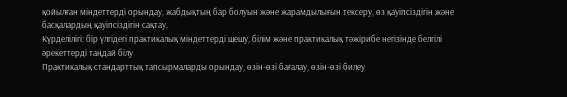қойылған міндеттерді орындау, жабдықтың бар болуын және жарамдылығын тексеру, өз қауіпсіздігін және басқалардың қауіпсіздігін сақтау.
Күрделілігі: бір үлгідегі практикалық міндеттерді шешу, білім және практикалық тәжірибе негізінде белгілі әрекеттерді таңдай білу
Практикалық стандарттық тапсырмаларды орындау, өзін-өзі бағалау, өзін-өзі билеу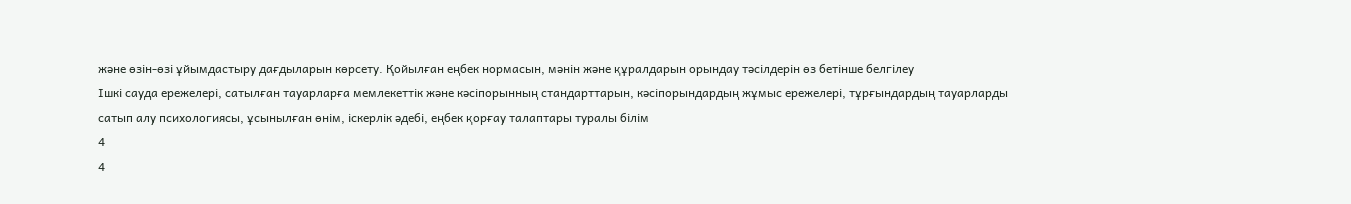және өзін-өзі ұйымдастыру дағдыларын көрсету. Қойылған еңбек нормасын, мәнін және құралдарын орындау тәсілдерін өз бетінше белгілеу
Ішкі сауда ережелері, сатылған тауарларға мемлекеттік және кәсіпорынның стандарттарын, кәсіпорындардың жұмыс ережелері, тұрғындардың тауарларды сатып алу психологиясы, ұсынылған өнім, іскерлік әдебі, еңбек қорғау талаптары туралы білім
4
4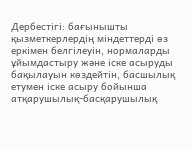Дербестігі: бағынышты қызметкерлердің міндеттерді өз еркімен белгілеуін, нормаларды ұйымдастыру және іске асыруды бақылауын көздейтін, басшылық етумен іске асыру бойынша атқарушылық-басқарушылық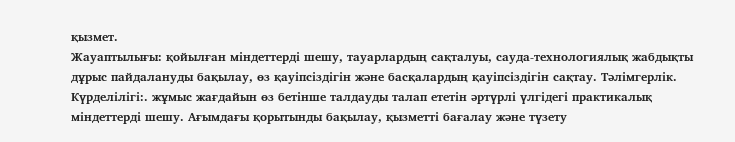қызмет.
Жауаптылығы: қойылған міндеттерді шешу, тауарлардың сақталуы, сауда-технологиялық жабдықты дұрыс пайдалануды бақылау, өз қауіпсіздігін және басқалардың қауіпсіздігін сақтау. Тәлімгерлік.
Күрделілігі:. жұмыс жағдайын өз бетінше талдауды талап ететін әртүрлі үлгідегі практикалық міндеттерді шешу. Ағымдағы қорытынды бақылау, қызметті бағалау және түзету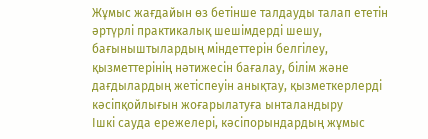Жұмыс жағдайын өз бетінше талдауды талап ететін әртүрлі практикалық шешімдерді шешу, бағыныштылардың міндеттерін белгілеу, қызметтерінің нәтижесін бағалау, білім және дағдылардың жетіспеуін анықтау, қызметкерлерді кәсіпқойлығын жоғарылатуға ынталандыру
Ішкі сауда ережелері, кәсіпорындардың жұмыс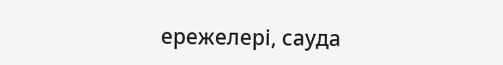ережелері, сауда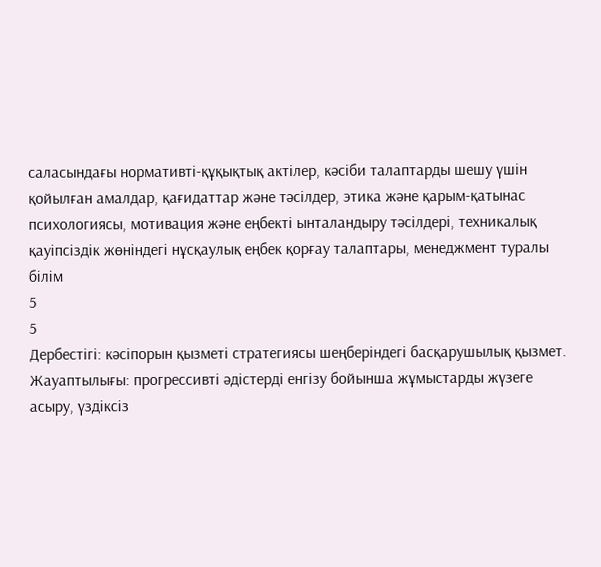саласындағы нормативті-құқықтық актілер, кәсіби талаптарды шешу үшін қойылған амалдар, қағидаттар және тәсілдер, этика және қарым-қатынас психологиясы, мотивация және еңбекті ынталандыру тәсілдері, техникалық қауіпсіздік жөніндегі нұсқаулық еңбек қорғау талаптары, менеджмент туралы білім
5
5
Дербестігі: кәсіпорын қызметі стратегиясы шеңберіндегі басқарушылық қызмет.
Жауаптылығы: прогрессивті әдістерді енгізу бойынша жұмыстарды жүзеге асыру, үздіксіз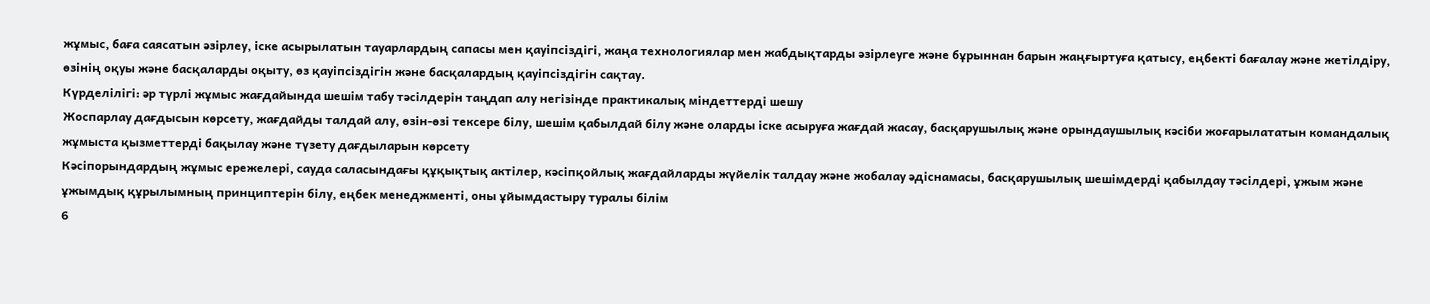жұмыс, баға саясатын әзірлеу, іске асырылатын тауарлардың сапасы мен қауіпсіздігі, жаңа технологиялар мен жабдықтарды әзірлеуге және бұрыннан барын жаңғыртуға қатысу, еңбекті бағалау және жетілдіру, өзінің оқуы және басқаларды оқыту, өз қауіпсіздігін және басқалардың қауіпсіздігін сақтау.
Күрделілігі: әр түрлі жұмыс жағдайында шешім табу тәсілдерін таңдап алу негізінде практикалық міндеттерді шешу
Жоспарлау дағдысын көрсету, жағдайды талдай алу, өзін-өзі тексере білу, шешім қабылдай білу және оларды іске асыруға жағдай жасау, басқарушылық және орындаушылық кәсіби жоғарылататын командалық жұмыста қызметтерді бақылау және түзету дағдыларын көрсету
Кәсіпорындардың жұмыс ережелері, сауда саласындағы құқықтық актілер, кәсіпқойлық жағдайларды жүйелік талдау және жобалау әдіснамасы, басқарушылық шешімдерді қабылдау тәсілдері, ұжым және ұжымдық құрылымның принциптерін білу, еңбек менеджменті, оны ұйымдастыру туралы білім
6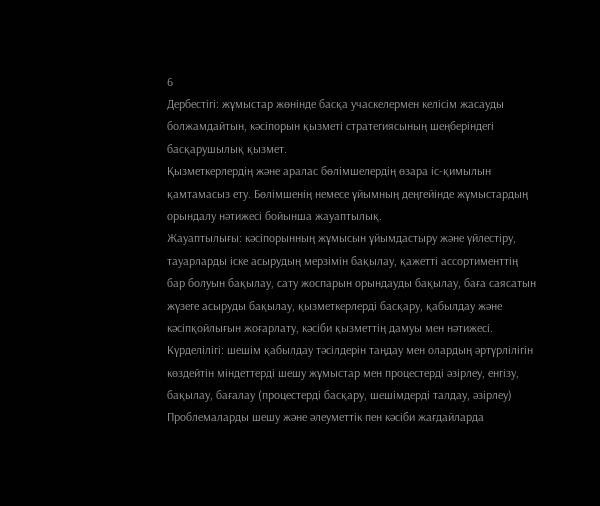6
Дербестігі: жұмыстар жөнінде басқа учаскелермен келісім жасауды болжамдайтын, кәсіпорын қызметі стратегиясының шеңберіндегі басқарушылық қызмет.
Қызметкерлердің және аралас бөлімшелердің өзара іс-қимылын қамтамасыз ету. Бөлімшенің немесе ұйымның деңгейінде жұмыстардың орындалу нәтижесі бойынша жауаптылық.
Жауаптылығы: кәсіпорынның жұмысын ұйымдастыру және үйлестіру, тауарларды іске асырудың мерзімін бақылау, қажетті ассортименттің бар болуын бақылау, сату жоспарын орындауды бақылау, баға саясатын жүзеге асыруды бақылау, қызметкерлерді басқару, қабылдау және кәсіпқойлығын жоғарлату, кәсіби қызметтің дамуы мен нәтижесі.
Күрделілігі: шешім қабылдау тәсілдерін таңдау мен олардың әртүрлілігін көздейтін міндеттерді шешу жұмыстар мен процестерді әзірлеу, енгізу, бақылау, бағалау (процестерді басқару, шешімдерді талдау, әзірлеу)
Проблемаларды шешу және әлеуметтік пен кәсіби жағдайларда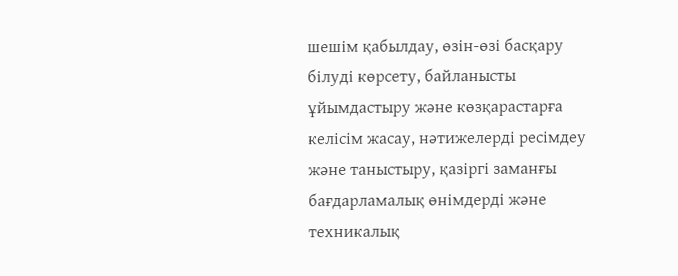шешім қабылдау, өзін-өзі басқару білуді көрсету, байланысты ұйымдастыру және көзқарастарға келісім жасау, нәтижелерді ресімдеу және таныстыру, қазіргі заманғы бағдарламалық өнімдерді және техникалық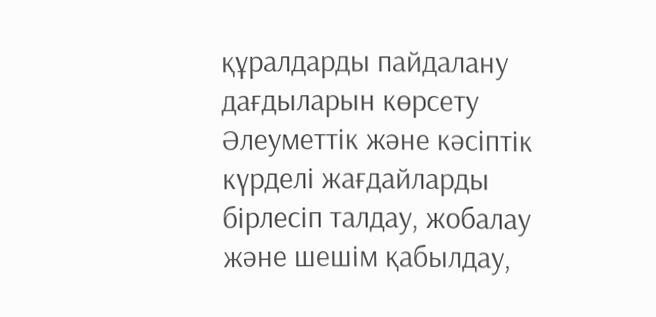құралдарды пайдалану дағдыларын көрсету
Әлеуметтік және кәсіптік күрделі жағдайларды бірлесіп талдау, жобалау және шешім қабылдау,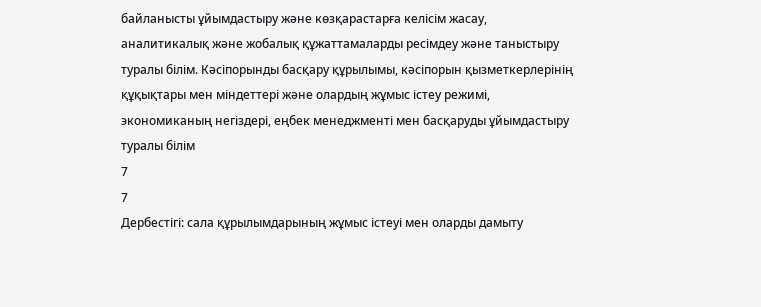байланысты ұйымдастыру және көзқарастарға келісім жасау, аналитикалық және жобалық құжаттамаларды ресімдеу және таныстыру туралы білім. Кәсіпорынды басқару құрылымы, кәсіпорын қызметкерлерінің құқықтары мен міндеттері және олардың жұмыс істеу режимі, экономиканың негіздері, еңбек менеджменті мен басқаруды ұйымдастыру туралы білім
7
7
Дербестігі: сала құрылымдарының жұмыс істеуі мен оларды дамыту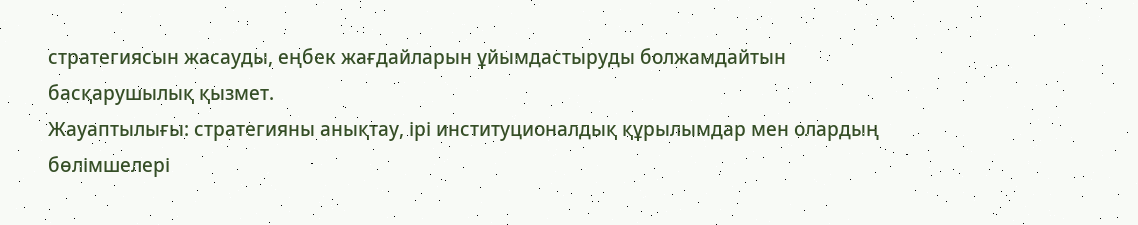стратегиясын жасауды, еңбек жағдайларын ұйымдастыруды болжамдайтын басқарушылық қызмет.
Жауаптылығы: стратегияны анықтау, ірі институционалдық құрылымдар мен олардың бөлімшелері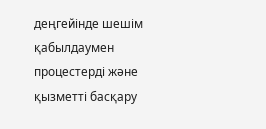деңгейінде шешім қабылдаумен процестерді және қызметті басқару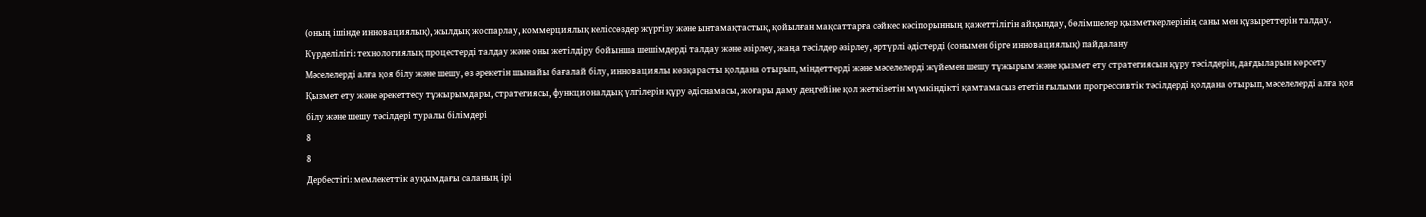(оның ішінде инновациялық), жылдық жоспарлау, коммерциялық келіссөздер жүргізу және ынтамақтастық, қойылған мақсаттарға сәйкес кәсіпорынның қажеттілігін айқындау, бөлімшелер қызметкерлерінің саны мен құзыреттерін талдау.
Күрделілігі: технологиялық процестерді талдау және оны жетілдіру бойынша шешімдерді талдау және әзірлеу, жаңа тәсілдер әзірлеу, әртүрлі әдістерді (сонымен бірге инновациялық) пайдалану
Мәселелерді алға қоя білу және шешу, өз әрекетін шынайы бағалай білу, инновациялы көзқарасты қолдана отырып, міндеттерді және мәселелерді жүйемен шешу тұжырым және қызмет ету стратегиясын құру тәсілдерін, дағдыларын көрсету
Қызмет ету және әрекеттесу тұжырымдары, стратегиясы, функционалдық үлгілерін құру әдіснамасы, жоғары даму деңгейіне қол жеткізетін мүмкіндікті қамтамасыз ететін ғылыми прогрессивтік тәсілдерді қолдана отырып, мәселелерді алға қоя білу және шешу тәсілдері туралы білімдері
8
8
Дербестігі: мемлекеттік ауқымдағы саланың ірі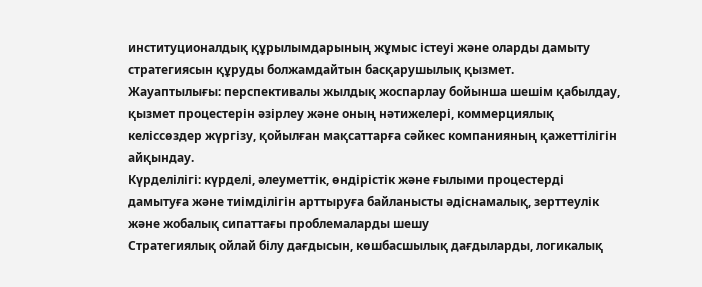институционалдық құрылымдарының жұмыс істеуі және оларды дамыту стратегиясын құруды болжамдайтын басқарушылық қызмет.
Жауаптылығы: перспективалы жылдық жоспарлау бойынша шешім қабылдау, қызмет процестерін әзірлеу және оның нәтижелері, коммерциялық келіссөздер жүргізу, қойылған мақсаттарға сәйкес компанияның қажеттілігін айқындау.
Күрделілігі: күрделі, әлеуметтік, өндірістік және ғылыми процестерді дамытуға және тиімділігін арттыруға байланысты әдіснамалық, зерттеулік және жобалық сипаттағы проблемаларды шешу
Стратегиялық ойлай білу дағдысын, көшбасшылық дағдыларды, логикалық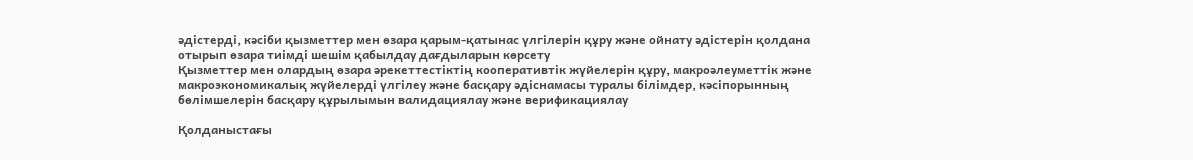әдістерді, кәсіби қызметтер мен өзара қарым-қатынас үлгілерін құру және ойнату әдістерін қолдана отырып өзара тиімді шешім қабылдау дағдыларын көрсету
Қызметтер мен олардың өзара әрекеттестіктің кооперативтік жүйелерін құру, макроәлеуметтік және макроэкономикалық жүйелерді үлгілеу және басқару әдіснамасы туралы білімдер, кәсіпорынның бөлімшелерін басқару құрылымын валидациялау және верификациялау

Қолданыстағы